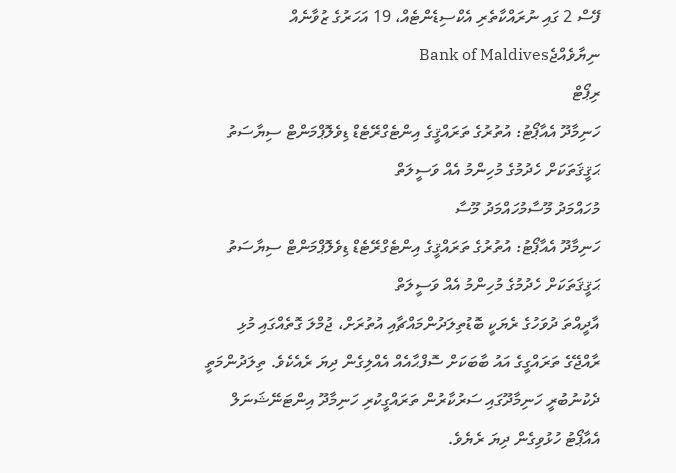ފޭސް 2 ގައި ނުރައްކާތެރި އެކްސިޑެންޓެއް، 19 އަހަރުގެ ޒުވާނެއް ނިޔާވެއްޖެBank of Maldives
ރިޕޯޓް
ހަނިމާދޫ އެއާޕޯޓު: އުތުރުގެ ތަރައްޤީގެ އިންޓެގްރޭޓެޑް ޑިވެލޮޕްމަންޓް ސިޔާސަތު ޙަޤީޤަތަކަށް ހެދުމުގެ މުހިންމު އެއް ވަސީލަތް
މުހައްމަދު މޫސާމުހައްމަދު މޫސާ
ހަނިމާދޫ އެއާޕޯޓު: އުތުރުގެ ތަރައްޤީގެ އިންޓެގްރޭޓެޑް ޑިވެލޮޕްމަންޓް ސިޔާސަތު ޙަޤީޤަތަކަށް ހެދުމުގެ މުހިންމު އެއް ވަސީލަތް
އާދީއްތަ ދުވަހުގެ ރެޔަކީ ބޮޑުތިލަދުންމައްޗާއި އުތުރަށް، ޖުމްލަ ގޮތެއްގައި މުޅި ރާއްޖޭގެ ތަރައްގީގެ އައު ބާބަކަށް ސޮފްޙާއެއް އެއްލިގެން ދިޔަ ރެއެކެވެ. ތިލަދުންމަތީ ދެކުނުބުރީ ހަނިމާދޫގައި ސަރުކާރުން ތަރައްގީކުރި ހަނިމާދޫ އިންޓަނޭޝަނަލް އެއާޕޯޓު ހުޅުވިގެން ދިޔަ ރެޔެވެ.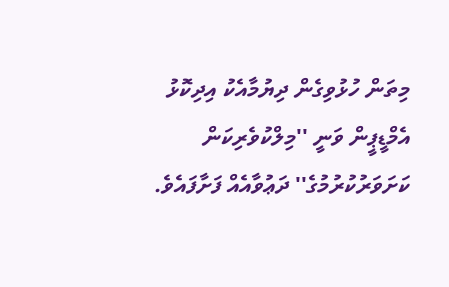މިތަން ހުޅުވިގެން ދިޔުމާއެކު އިދިކޮޅު އެމްޑީޕީން ވަނީ ''މިލްކުވެރިކަން ކަށަވަރުކުރުމުގެ'' ދަޢުވާއެއް ފަށާފައެވެ.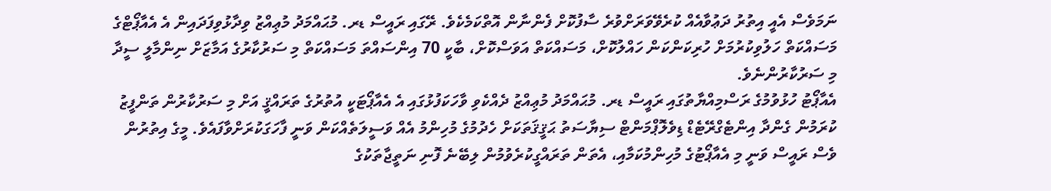ނަމަވެސް އެއީ އިތުރު ދަޢުވާއެއް ކުރެވޭވަރަށްވުރެ ސާފުކޮށް ފެންނާން އޮތްކަމެކެވެ. ރޭގައި ރައީސް ޑރ. މުޙައްމަދު މުޢިއްޒު ވިދާޅުވިފަދައިން އެ އެއާޕޯޓްގެ މަސައްކަތް ހަލުވިކުރުމަށް ހުރިކަންކަން ހައްލުކޮށް، މަސައްކަތް އަވަސްކޮށް، ބާކީ 70 އިންސައްތަ މަސައްކަތް މި ސަރުކާރުގެ އަމާޒަށް ނިންމާލީ ސީދާ މި ސަރުކާރުންނެވެ.
އެއާޕޯޓު ހުޅުވުމުގެ ރަސްމިއްޔާތުގައި ރައީސް ޑރ. މުޙައްމަދު މުޢިއްޒު ދެއްކެވި ވާހަކަފުޅުގައި އެ އެއާޕޯޓަކީ އުތުރުގެ ތަރައްޤީ އަށް މި ސަރުކާރުން ތަންފީޒު ކުރަމުން ގެންދާ އިންޓެގްރޭޓެޑް ޑިވެލޮޕްމަންޓް ސިޔާސަތު ޙަޤީޤަތަކަށް ހެދުމުގެ މުހިންމު އެއް ވަސީލަތެއްކަން ވަނީ ފާހަގަކުރަށްވާފައެވެ. މީގެ އިތުރުން ވެސް ރައީސް ވަނީ މި އެއާޕޯޓުގެ މުހިންމުކަމާއި، އެތަން ތަރައްގީކުރެވުމުން ލިބޭނެ ފޮނި ނަތީޖާތަކުގެ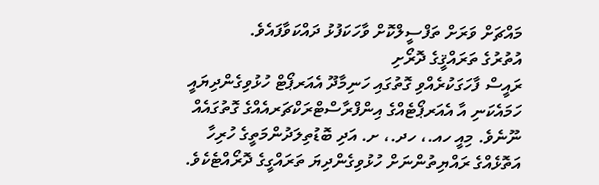މައްޗަށް ވަރަށް ތަފްސީލްކޮށް ވާހަކަފުޅު ދައްކަވާފައެވެ.
އުތުރުގެ ތަރައްޤީގެ ދޮރޯށި
ރައީސް ފާހަގަކުރެއްވި ގޮތުގައި ހަނިމާދޫ އެއަރޕޯޓް ހުޅުވިގެންދިޔައީ ހަމައެކަނި އާ އެއަރޕޯޓެއްގެ އިންފްރާސްޓްރަކްޗަރއެއްގެ ގޮތުގައެއް ނޫނެވެ. މިއީ ހއ.، ހދ.، ށ. އަދި ބޮޑުތިލަދުންމަތީގެ ހުރިހާ އަތޮޅެއްގެ ރައްޔިތުންނަށް ހުޅުވިގެންދިޔަ ތަރައްގީގެ ދޮރޯއްޓެކެވެ.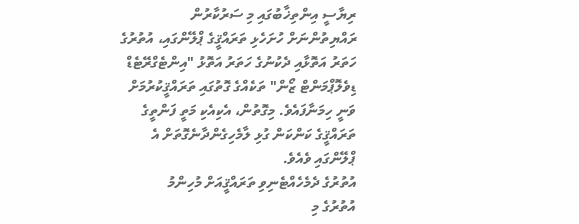ރިޔާސީ އިންތިޚާބުގައި މި ސަރުކާރުން ރައްޔިތުންނަށް ހުށަހެޅި ތަރައްޤީގެ ޕްލޭންގައި، އުތުރުގެ ހަތަރު އަތޮޅާއި ދެކުނުގެ ހަތަރު އަތޮޅު "އިންޓެގްރޭޓެޑް ޑިވެލޮޕްމަންޓް ޒޯން" ތަކެއްގެ ގޮތުގައި ތަރައްޤީކުރުމަށް ވަނީ ހިމަނާފައެވެ. މިގޮތުން، އެކިއެކި މަތީ ފަންތީގެ ތަރައްޤީގެ ކަންކަން ގުޅި ލާމެހިގެންދާނެގޮތަށް އެ ޕްލޭންގައި ވެއެވެ.
އުތުރުގެ ދެމެހެއްޓެނިވި ތަރައްޤީއަށް މުހިންމު
އުތުރުގެ މި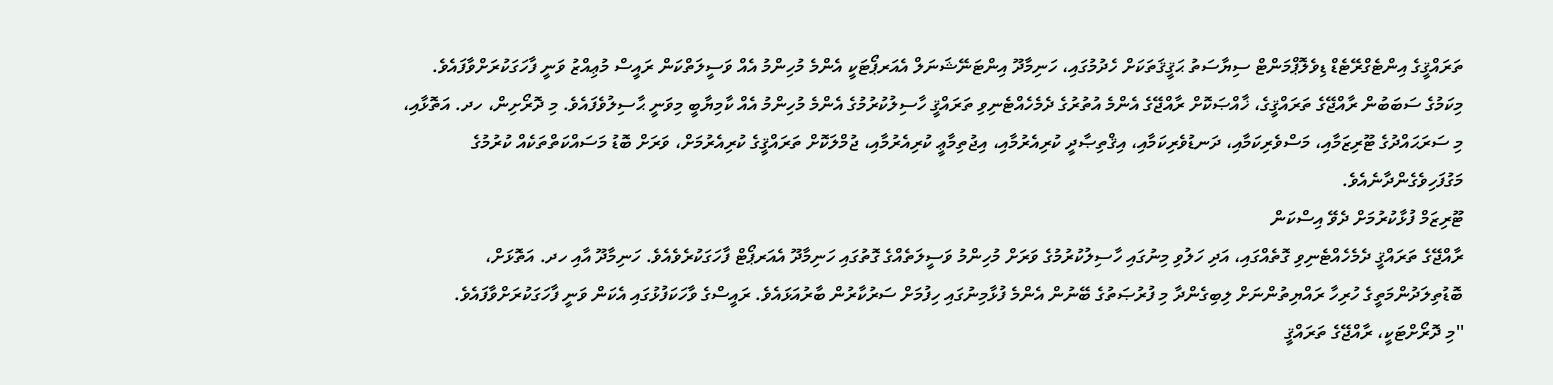ތަރައްޤީގެ އިންޓެގްރޭޓެޑް ޑިވެލޮޕްމަންޓް ސިޔާސަތު ޙަޤީޤަތަކަށް ހެދުމުގައި، ހަނިމާދޫ އިންޓަނޭޝަނަލް އެއަރޕޯޓަކީ އެންމެ މުހިންމު އެއް ވަސީލަތްކަން ރައީސް މުޢިއްޒު ވަނީ ފާހަގަކުރަށްވާފައެވެ. މިކަމުގެ ސަބަބުން ރާއްޖޭގެ ތަރައްޤީގެ، ޚާއްޞަކޮށް ރާއްޖޭގެ އެންމެ އުތުރުގެ ދެމެހެއްޓެނިވި ތަރައްޤީ ހާސިލުކުރުމުގެ އެންމެ މުހިންމު އެއް ކާމިޔާބީ މިވަނީ ޙާސިލުވެފައެވެ. މި ދޮރޯށިން، ހދ. އަތޮޅާއި، މި ސަރަޙައްދުގެ ޓޫރިޒަމާއި، މަސްވެރިކަމާއި، ދަނޑުވެރިކަމާއި، އިޤްތިޞާދީ ކުރިއެރުމާއި، އިޖުތިމާޢީ ކުރިއެރުމާއި، ޖުމްލަކޮށް ތަރައްޤީގެ ކުރިއެރުމަށް، ވަރަށް ބޮޑު މަސައްކަތްތަކެއް ކުރުމުގެ މަގުފަހިވެގެންދާނެއެވެ.
ޓޫރިޒަމް ފުޅާކުރުމަށް ދެވޭ އިސްކަން
ރާއްޖޭގެ ތަރައްޤީ ދެމެހެއްޓެނިވި ގޮތެއްގައި، އަދި ހަލުވި މިނުގައި ހާސިލުކުރުމުގެ ވަރަށް މުހިންމު ވަސީލަތެއްގެ ގޮތުގައި ހަނިމާދޫ އެއަރޕޯޓް ފާހަގަކުރެވެއެވެ. ހަނިމާދޫ އާއި ހދ. އަތޮޅަށް، ބޮޑުތިލަދުންމަތީގެ ހުރިހާ ރައްޔިތުންނަށް ލިބިގެންދާ މި ފުރުޞަތުގެ ބޭނުން އެންމެ ފުޅާމިނުގައި ހިފުމަށް ސަރުކާރުން ބާރުއަޅައެވެ. ރައީސްގެ ވާހަކަފުޅުގައި އެކަން ވަނީ ފާހަގަކުރަށްވާފައެވެ.
''މި ދޮރޯށްޓަކީ، ރާއްޖޭގެ ތަރައްޤީ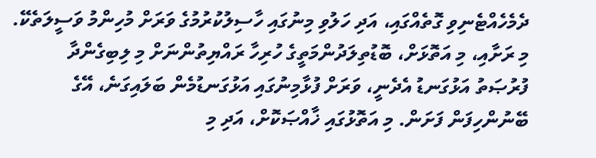ދެމެހެއްޓެނިވި ގޮތެއްގައި، އަދި ހަލުވި މިނުގައި ހާސިލުކުރުމުގެ ވަރަށް މުހިންމު ވަސީލަތެކޭ. މި ރަށާއި، މި އަތޮޅަށް، ބޮޑުތިލަދުންމަތީގެ ހުރިހާ ރައްޔިތުންނަށް މި ލިބިގެންދާ ފުރުޞަތު އަޅުގަނޑު އެދެނީ، ވަރަށް ފުޅާމިނުގައި އަޅުގަނޑުމެން ބަލައިގަނެ، އޭގެ ބޭނުންހިފަން ފަށަން. މި އަތޮޅުގައި ޚާއްޞަކޮށް، އަދި މި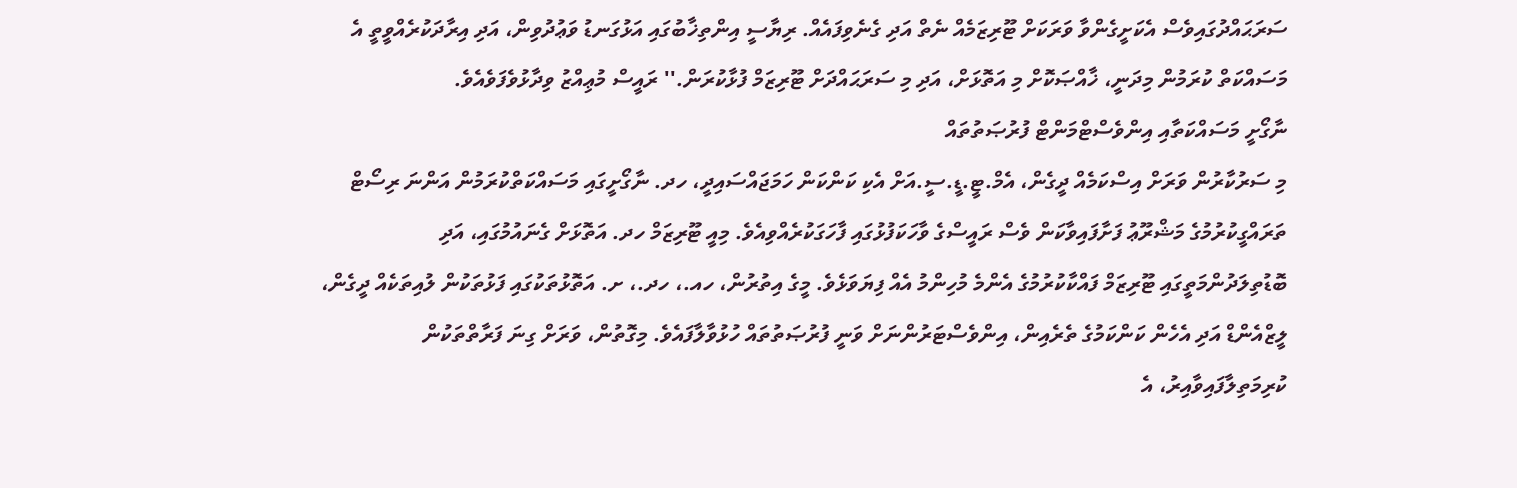ސަރަޙައްދުގައިވެސް އެކަށީގެންވާ ވަރަކަށް ޓޫރިޒަމެއް ނެތް އަދި ގެނެވިފައެއް. ރިޔާސީ އިންތިޚާބުގައި އަޅުގަނޑު ވަޢުދުވިން، އަދި އިރާދަކުރެއްވީތީ އެ މަސައްކަތް ކުރަމުން މިދަނީ، ޚާއްޞަކޮށް މި އަތޮޅަށް، އަދި މި ސަރަޙައްދަށް ޓޫރިޒަމް ފުޅާކުރަން.'' ރައީސް މުޢިއްޒު ވިދާޅުވެފަވެއެވެ.
ނާގޯށީ މަސައްކަތާއި އިންވެސްޓްމަންޓް ފުރުޞަތުތައް
މި ސަރުކާރުން ވަރަށް އިސްކަމެއް ދީގެން، އެމް.ޓީ.ޑީ.ސީ.އަށް އެކި ކަންކަން ހަމަޖައްސައިދީ، ހދ. ނާގޯށީގައި މަސައްކަތްކުރަމުން އަންނަ ރިސޯޓް ތަރައްގީކުރުމުގެ މަޝްރޫޢު ފަށާފައިވާކަން ވެސް ރައީސްގެ ވާހަކަފުޅުގައި ފާހަގަކުރެއްވިއެވެ. މިއީ ޓޫރިޒަމް ހދ. އަތޮޅަށް ގެނައުމުގައި، އަދި ބޮޑުތިލަދުންމަތީގައި ޓޫރިޒަމް ފައްކާކުރުމުގެ އެންމެ މުހިންމު އެއް ފިޔަވަޅެވެ. މީގެ އިތުރުން، ހއ.، ހދ.، ށ. އަތޮޅުތަކުގައި ފަޅުތަކުން ލުއިތަކެއް ދީގެން، ލީޒްއެންޑް އަދި އެހެން ކަންކަމުގެ ތެރެއިން، އިންވެސްޓަރުންނަށް ވަނީ ފުރުޞަތުތައް ހުޅުވާލާފައެވެ. މިގޮތުން، ވަރަށް ގިނަ ފަރާތްތަކުން ކުރިމަތިލާފައިވާއިރު، އެ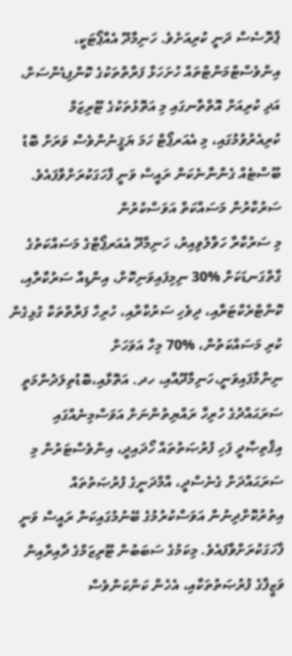ޕްރޮސެސް ދަނީ ކުރިއަށެވެ. ހަނިމާދޫ އެއާޕޯޓަކީ، އިންވެސްޓްމަންޓްތައް ހުށަހަޅާ ފަރާތްތަކުގެ ކޮންފިޑެންސަށް، އަދި ކުރިއަށް އޮތްތާނގައި މި އަތޮޅުތަކުގެ ޓޫރިޒަމް ކުރިއެރުވުމުގައި، މި އެއަރޕޯޓް ހަމަ ޔަޤީނުންވެސް ވަރަށް ބޮޑު ބޫސްޓެއް ގެންނާނެކަން ރައީސް ވަނީ ފާހަގަކުރަށްވާފައެވެ.
ސަރުކާރުން މަސައްކަތް އަވަސްކުރުން
މި ސަރުކާރާ ހަވާލުވިއިރު، ހަނިމާދޫ އެއަރޕޯޓްގެ މަސައްކަތުގެ ގާތްގަނޑަކަށް %30 ނިމިފައިވަނިކޮށް، އިންޑިއާ ސަރުކާރާއި، ކޮންޓްރެކްޓަރާއި، ދިވެހި ސަރުކާރާއި، ހުރިހާ ފަރާތްތަކާ ގުޅިގެން ކުރި މަސައްކަތުން، %70 މިހާ އަވަހަށް ނިންމާފައިވަނީ،ހަނިމާދޫއާއި، ހދ. އަތޮޅާއި،ބޮޑުތިލަދުންމަތީ ސަރަޙައްދުގެ ހުރިހާ ރައްޔިތުންނަށް އަވަސްމިނެއްގައި އިޤްތިޞާދީ ފަހި ފުރުޞަތުތައް ހޯދައިދީ، އިންވެސްޓަރުން މި ސަރަޙައްދަށް ގެނެސްދީ، އާމްދަނީގެ ފުރުޞަތުތައް އިތުރުކޮށްދިނުން އަވަސްކުރުމުގެ ބޭނުމުގައިކަން ރައީސް ވަނީ ފާހަގަކުރަށްވާފައެވެ. މިކަމުގެ ސަބަބުން ޓޫރިޒަމްގެ ދާއިރާއިން ވަޒީފާގެ ފުރުޞަތުތަކާއި، އެހެން ކަންކަންވެސް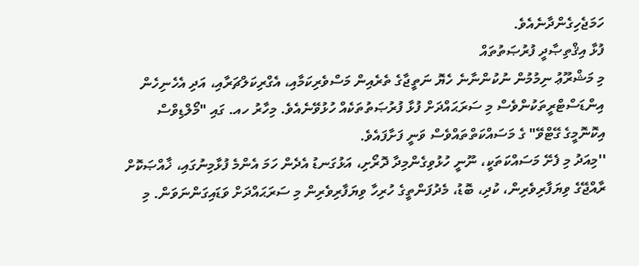ހަމަޖެހިގެންދާނެއެވެ.
ފުޅާ އިޤްތިޞާދީ ފުރުޞަތުތައް
މި މަޝްރޫޢު ނިމުމުން ނުކުންނާނެ ހެޔޮ ނަތީޖާގެ ތެރެއިން މަސްވެރިކަމާއި، އެގްރިކަލްޗަރާއި، އަދި އެހެނިހެން އިންޑަސްޓްރީތަކުންވެސް މި ސަރަޙައްދަށް ފުޅާ ފުރުޞަތުތަކެއް ހުޅުވޭނެއެވެ. މިހާރު ހއ. ގައި "މޯލްޑިވްސް އިކޮނޮމީގެ ގޭޓްވޭ" ގެ މަސައްކަތްތައްވެސް ވަނީ ފަށާފައެވެ.
''މިއަދު މި ފެށޭ މަސައްކަތަކީ، ނޫނީ ހުޅުވިގެންމިދާ ދޮރޯށި، އަޅުގަނޑު އެދެން ހަމަ އެންމެ ފުޅާމިނުގައި، ޚާއްޞަކޮށް ރާއްޖޭގެ ވިޔަފާރިވެރިން، ކުދި، ބޮޑު، މެދުފަންތީގެ ހުރިހާ ވިޔަފާރިވެރިން މި ސަރަޙައްދަށް ވަޑައިގަންނަވަން. މި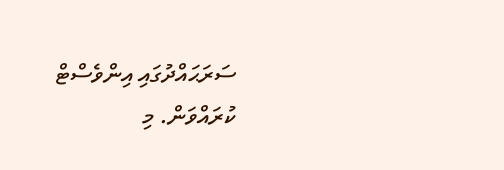ސަރަޙައްދުގައި އިންވެސްޓް ކުރައްވަން. މި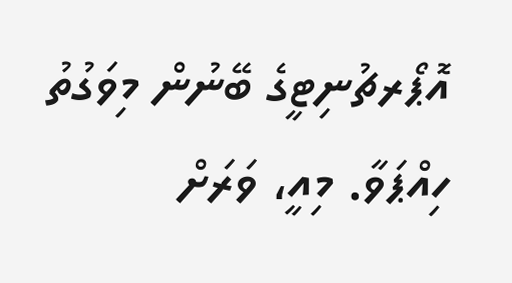އޮޕޯރޗުނިޓީގެ ބޭނުން މިވަގުތު ހިއްޕަވާ. މިއީ، ވަރަށް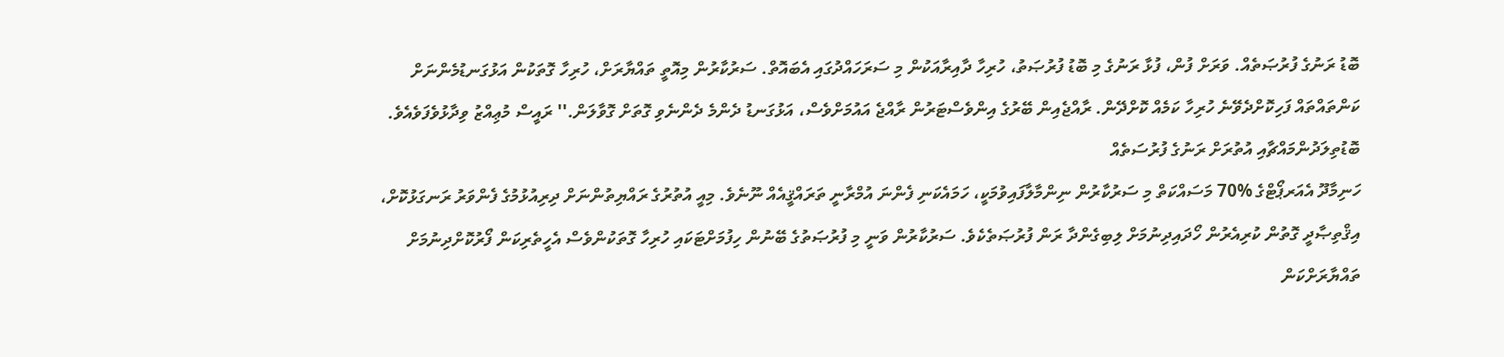ބޮޑު ރަނުގެ ފުރުޞަތެއް. ވަރަށް ފުން، ފުޅާ ރަނުގެ މި ބޮޑު ފުރުޞަތު، ހުރިހާ ދާއިރާއަކުން މި ސަރަހައްދުގައި އެބައޮތް. ސަރުކާރުން މިއޮތީ ތައްޔާރަށް، ހުރިހާ ގޮތަކުން އަޅުގަނޑުމެންނަށް ކަންތައްތައް ފަހިކޮށްދެވޭނެ ހުރިހާ ކަމެއް ކޮށްދޭން. ރާއްޖެއިން ބޭރުގެ އިންވެސްޓަރުން ރާއްޖެ އައުމަށްވެސް، އަޅުގަނޑު ދެންމެ ދެންނެވި ގޮތަށް ގޮވާލަން.'' ރައީސް މުޢިއްޒު ވިދާޅުވެފަވެއެވެ.
ބޮޑުތިލަދުންމައްޗާއި އުތުރަށް ރަނުގެ ފުރުސަތެއް
ހަނިމާދޫ އެއަރޕޯޓްގެ %70 މަސައްކަތް މި ސަރުކާރުން ނިންމާލާފައިވުމަކީ، ހަމައެކަނި ފެންނަ އުމްރާނީ ތަރައްޤީއެއް ނޫނެވެ. މިއީ އުތުރުގެ ރައްޔިތުންނަށް ދިރިއުޅުމުގެ ފެންވަރު ރަނގަޅުކޮށް، އިޤްތިޞާދީ ގޮތުން ކުރިއެރުން ހޯދައިދިނުމަށް ލިބިގެންދާ ރަން ފުރުޞަތެކެވެ. ސަރުކާރުން ވަނީ މި ފުރުޞަތުގެ ބޭނުން ހިފުމަށްޓަކައި ހުރިހާ ގޮތަކުންވެސް އެހީތެރިކަން ފޯރުކޮށްދިނުމަށް ތައްޔާރަށްކަން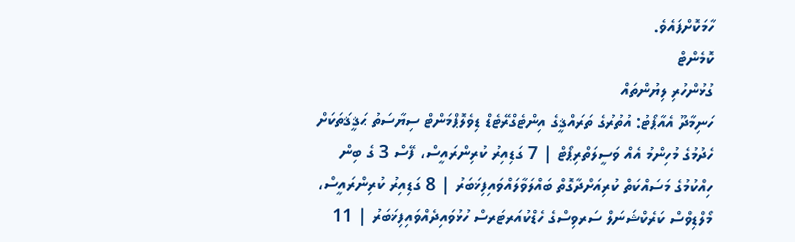ހާމަކޮށްފައެވެ.
ކޮމެންޓް
ގުޅުންހުރި ލިޔުންތައް
ހަނިމާދޫ އެއާޕޯޓު: އުތުރުގެ ތަރައްޤީގެ އިންޓެގްރޭޓެޑް ޑިވެލޮޕްމަންޓް ސިޔާސަތު ޙަޤީޤަތަކަށް ހެދުމުގެ މުހިންމު އެއް ވަސީލަތްރިޕޯޓް | 7 ގަޑިއިރު ކުރިންރައީސް، ފޭސް 3 ގެ ބިން ހިއްކުމުގެ މަސައްކަތް ކުރިއަށްދާގޮތް ބައްލަވާލައްވައިފިޚަބަރު | 8 ގަޑިއިރު ކުރިންރައީސް، މޯލްޑިވްސް ކަރެކްޝަނަލް ސަރވިސްގެ ހެޑްކުއަރޓަރސް ހުޅުވައިދެއްވައިފިޚަބަރު | 11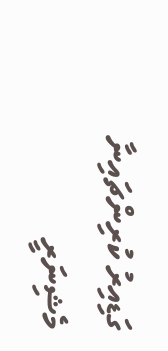ގަޑިއިރު ކުރިންޗައިނާ މެޝިނަރީ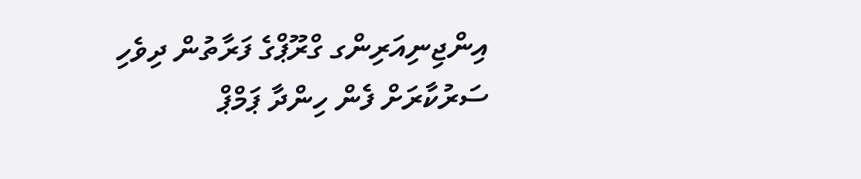އިންޖިނިއަރިންގ ގްރޫޕްގެ ފަރާތުން ދިވެހި ސަރުކާރަށް ފެން ހިންދާ ޕަމްޕް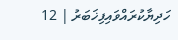ހަދިޔާކުރައްވައިފިޚަބަރު | 12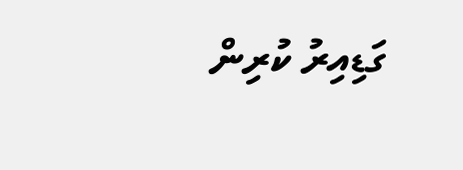ގަޑިއިރު ކުރިން